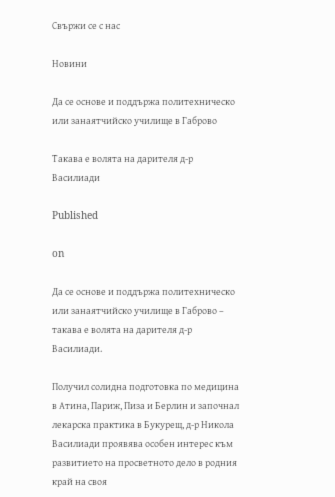Свържи се с нас

Новини

Да се основе и поддържа политехническо или занаятчийско училище в Габрово

Такава е волята на дарителя д-р Василиади

Published

on

Да се основе и поддържа политехническо или занаятчийско училище в Габрово – такава е волята на дарителя д-р Василиади.

Получил солидна подготовка по медицина в Атина, Париж, Пиза и Берлин и започнал лекарска практика в Букурещ, д-р Никола Василиади проявява особен интерес към развитието на просветното дело в родния край на своя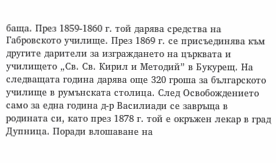баща. През 1859-1860 г. той дарява средства на Габровското училище. През 1869 г. се присъединява към другите дарители за изграждането на църквата и училището „Св. Св. Кирил и Методий” в Букурещ. На следващата година дарява още 320 гроша за българското училище в румънската столица. След Освобождението само за една година д-р Василиади се завръща в родината си, като през 1878 г. той е окръжен лекар в град Дупница. Поради влошаване на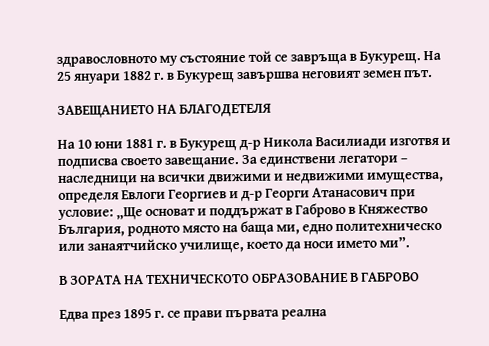здравословното му състояние той се завръща в Букурещ. На 25 януари 1882 г. в Букурещ завършва неговият земен път.

ЗАВЕЩАНИЕТО НА БЛАГОДЕТЕЛЯ

На 10 юни 1881 г. в Букурещ д-р Никола Василиади изготвя и подписва своето завещание. За единствени легатори – наследници на всички движими и недвижими имущества, определя Евлоги Георгиев и д-р Георги Атанасович при условие: „Ще основат и поддържат в Габрово в Княжество България, родното място на баща ми, едно политехническо или занаятчийско училище, което да носи името ми”.

В ЗОРАТА НА ТЕХНИЧЕСКОТО ОБРАЗОВАНИЕ В ГАБРОВО

Едва през 1895 г. се прави първата реална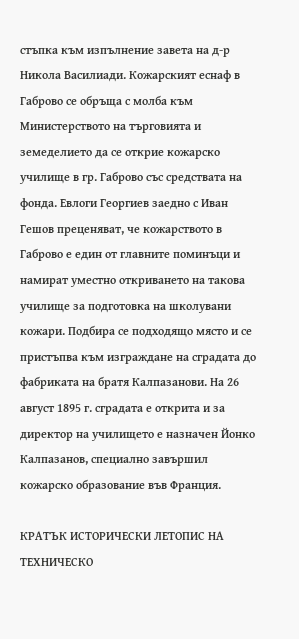стъпка към изпълнение завета на д-р Никола Василиади. Кожарският еснаф в Габрово се обръща с молба към Министерството на търговията и земеделието да се открие кожарско училище в гр. Габрово със средствата на фонда. Евлоги Георгиев заедно с Иван Гешов преценяват, че кожарството в Габрово е един от главните поминъци и намират уместно откриването на такова училище за подготовка на школувани кожари. Подбира се подходящо място и се пристъпва към изграждане на сградата до фабриката на братя Калпазанови. На 26 август 1895 г. сградата е открита и за директор на училището е назначен Йонко Калпазанов, специално завършил кожарско образование във Франция.

КРАТЪК ИСТОРИЧЕСКИ ЛЕТОПИС НА ТЕХНИЧЕСКО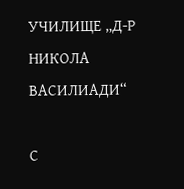УЧИЛИЩЕ „Д-Р НИКОЛА ВАСИЛИАДИ“

С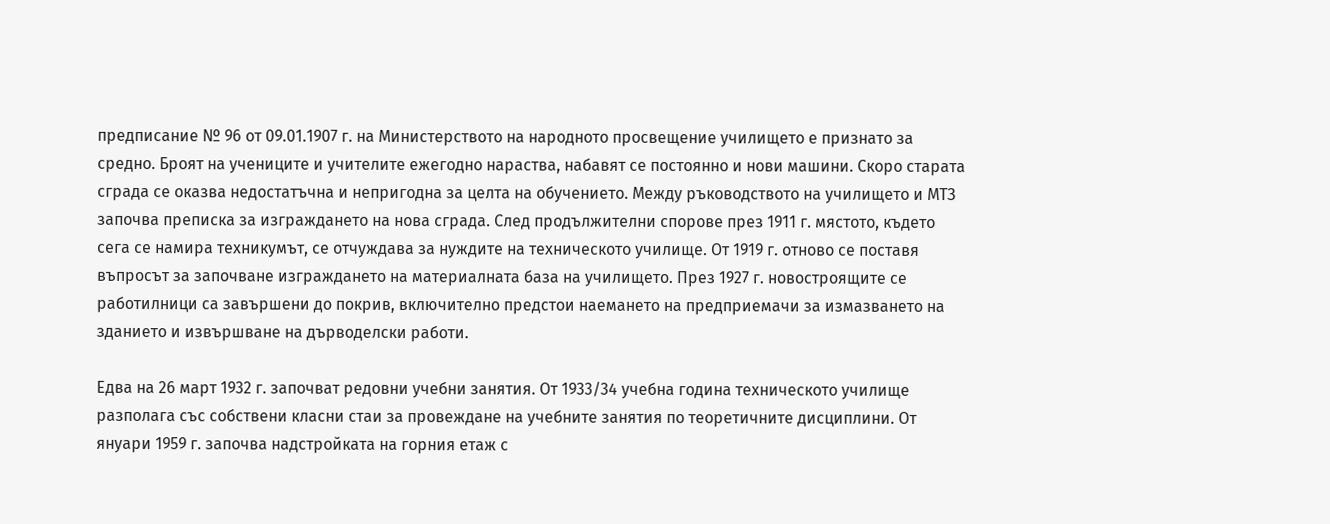предписание № 96 от 09.01.1907 г. на Министерството на народното просвещение училището е признато за средно. Броят на учениците и учителите ежегодно нараства, набавят се постоянно и нови машини. Скоро старата сграда се оказва недостатъчна и непригодна за целта на обучението. Между ръководството на училището и МТЗ започва преписка за изграждането на нова сграда. След продължителни спорове през 1911 г. мястото, където сега се намира техникумът, се отчуждава за нуждите на техническото училище. От 1919 г. отново се поставя въпросът за започване изграждането на материалната база на училището. През 1927 г. новостроящите се работилници са завършени до покрив, включително предстои наемането на предприемачи за измазването на зданието и извършване на дърводелски работи.

Едва на 26 март 1932 г. започват редовни учебни занятия. От 1933/34 учебна година техническото училище разполага със собствени класни стаи за провеждане на учебните занятия по теоретичните дисциплини. От януари 1959 г. започва надстройката на горния етаж с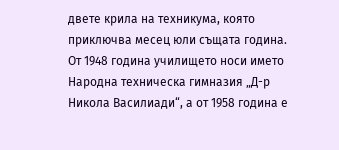двете крила на техникума, която приключва месец юли същата година. От 1948 година училището носи името Народна техническа гимназия „Д-р Никола Василиади“, а от 1958 година е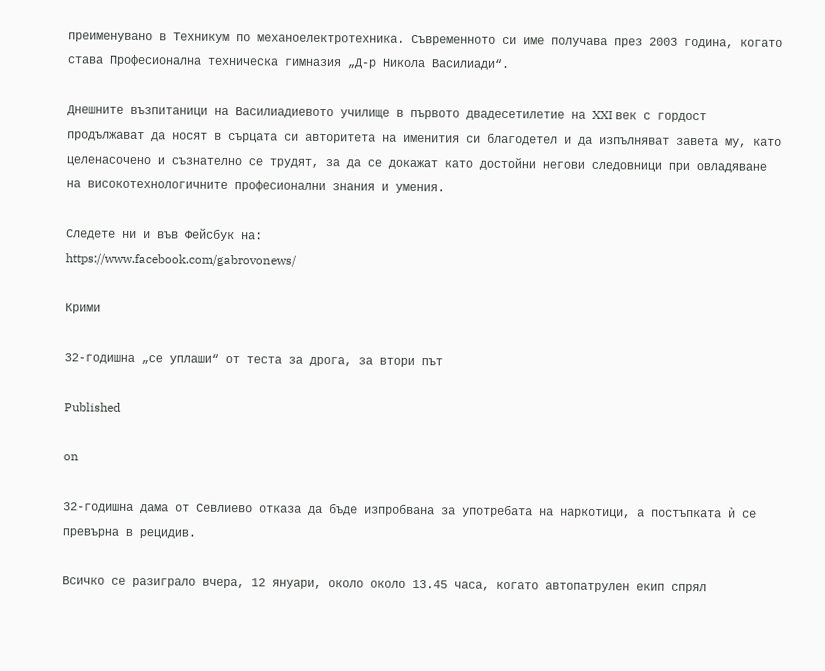преименувано в Техникум по механоелектротехника. Съвременното си име получава през 2003 година, когато става Професионална техническа гимназия „Д-р Никола Василиади“.

Днешните възпитаници на Василиадиевото училище в първото двадесетилетие на XXI век с гордост продължават да носят в сърцата си авторитета на именития си благодетел и да изпълняват завета му, като целенасочено и съзнателно се трудят, за да се докажат като достойни негови следовници при овладяване на високотехнологичните професионални знания и умения.

Следете ни и във Фейсбук на:
https://www.facebook.com/gabrovonews/

Крими

32-годишна „се уплаши“ от теста за дрога, за втори път

Published

on

32-годишна дама от Севлиево отказа да бъде изпробвана за употребата на наркотици, а постъпката ѝ се превърна в рецидив.

Всичко се разиграло вчера, 12 януари, около около 13.45 часа, когато автопатрулен екип спрял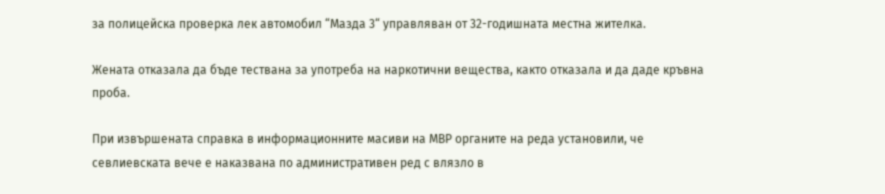за полицейска проверка лек автомобил “Мазда 3“ управляван от 32-годишната местна жителка.

Жената отказала да бъде тествана за употреба на наркотични вещества, както отказала и да даде кръвна проба.

При извършената справка в информационните масиви на МВР органите на реда установили, че севлиевската вече е наказвана по административен ред с влязло в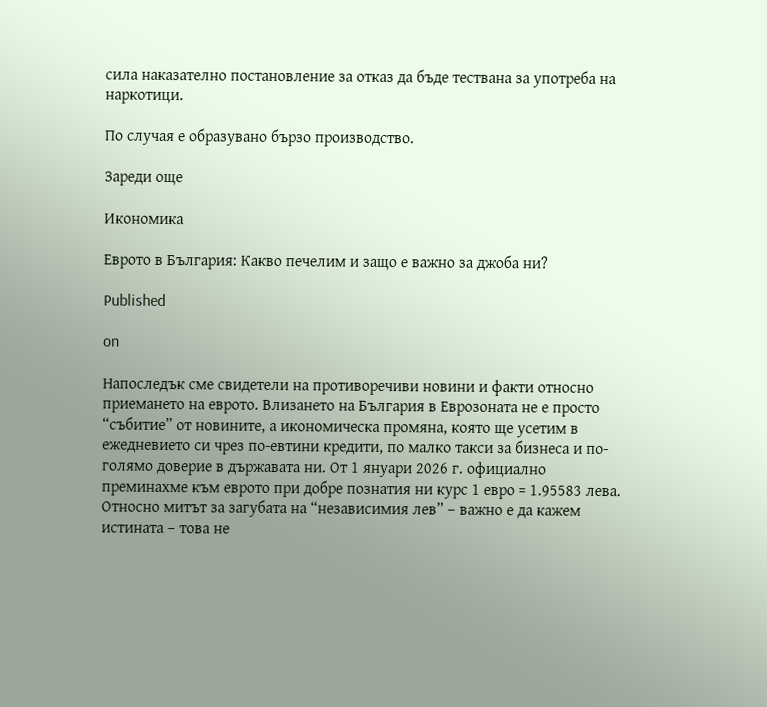сила наказателно постановление за отказ да бъде тествана за употреба на наркотици.

По случая е образувано бързо производство.

Зареди още

Икономика

Еврото в България: Какво печелим и защо е важно за джоба ни?

Published

on

Напоследък сме свидетели на противоречиви новини и факти относно приемането на еврото. Влизането на България в Еврозоната не е просто “събитие” от новините, а икономическа промяна, която ще усетим в ежедневието си чрез по-евтини кредити, по малко такси за бизнеса и по-голямо доверие в държавата ни. От 1 януари 2026 г. официално преминахме към еврото при добре познатия ни курс 1 евро = 1.95583 лева. Относно митът за загубата на “независимия лев” – важно е да кажем истината – това не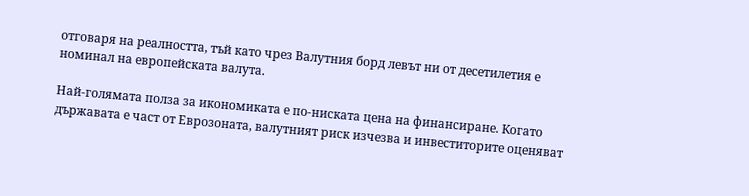отговаря на реалността, тъй като чрез Валутния борд левът ни от десетилетия е номинал на европейската валута.

Най-голямата полза за икономиката е по-ниската цена на финансиране. Когато държавата е част от Еврозоната, валутният риск изчезва и инвеститорите оценяват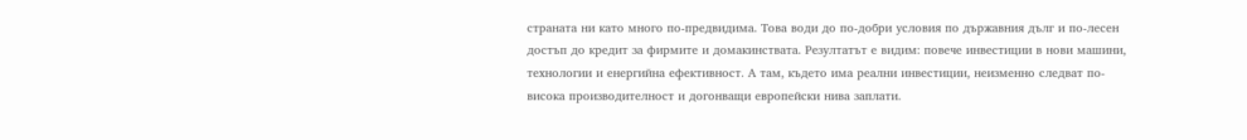страната ни като много по-предвидима. Това води до по-добри условия по държавния дълг и по-лесен достъп до кредит за фирмите и домакинствата. Резултатът е видим: повече инвестиции в нови машини, технологии и енергийна ефективност. А там, където има реални инвестиции, неизменно следват по-висока производителност и догонващи европейски нива заплати.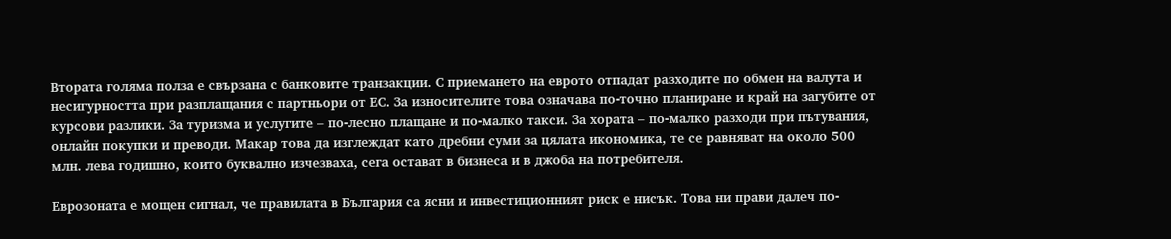Втората голяма полза е свързана с банковите транзакции. С приемането на еврото отпадат разходите по обмен на валута и несигурността при разплащания с партньори от ЕС. За износителите това означава по-точно планиране и край на загубите от курсови разлики. За туризма и услугите – по-лесно плащане и по-малко такси. За хората – по-малко разходи при пътувания, онлайн покупки и преводи. Макар това да изглеждат като дребни суми за цялата икономика, те се равняват на около 500 млн. лева годишно, които буквално изчезваха, сега остават в бизнеса и в джоба на потребителя.

Еврозоната е мощен сигнал, че правилата в България са ясни и инвестиционният риск е нисък. Това ни прави далеч по-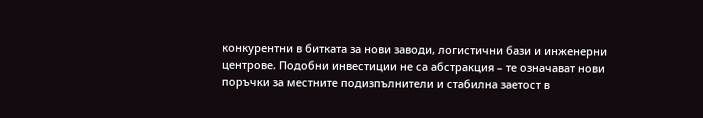конкурентни в битката за нови заводи, логистични бази и инженерни центрове. Подобни инвестиции не са абстракция – те означават нови поръчки за местните подизпълнители и стабилна заетост в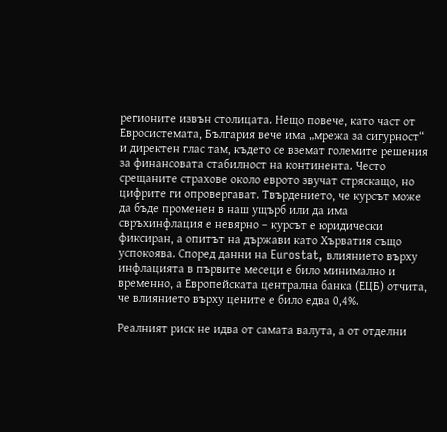регионите извън столицата. Нещо повече, като част от Евросистемата, България вече има „мрежа за сигурност“ и директен глас там, където се вземат големите решения за финансовата стабилност на континента. Често срещаните страхове около еврото звучат стряскащо, но цифрите ги опровергават. Твърдението, че курсът може да бъде променен в наш ущърб или да има свръхинфлация е невярно – курсът е юридически фиксиран, а опитът на държави като Хърватия също успокоява. Според данни на Eurostat, влиянието върху инфлацията в първите месеци е било минимално и временно, а Европейската централна банка (ЕЦБ) отчита, че влиянието върху цените е било едва 0,4%.

Реалният риск не идва от самата валута, а от отделни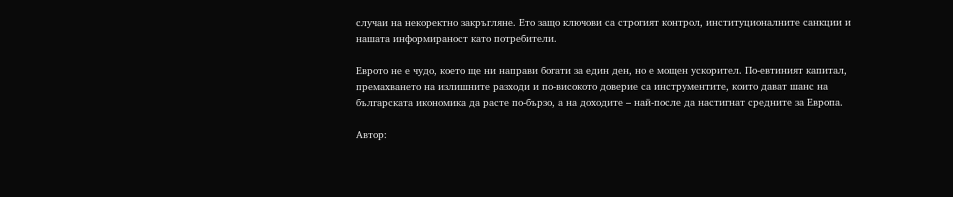случаи на некоректно закръгляне. Ето защо ключови са строгият контрол, институционалните санкции и нашата информираност като потребители.

Еврото не е чудо, което ще ни направи богати за един ден, но е мощен ускорител. По-евтиният капитал, премахването на излишните разходи и по-високото доверие са инструментите, които дават шанс на българската икономика да расте по-бързо, а на доходите – най-после да настигнат средните за Европа.

Автор: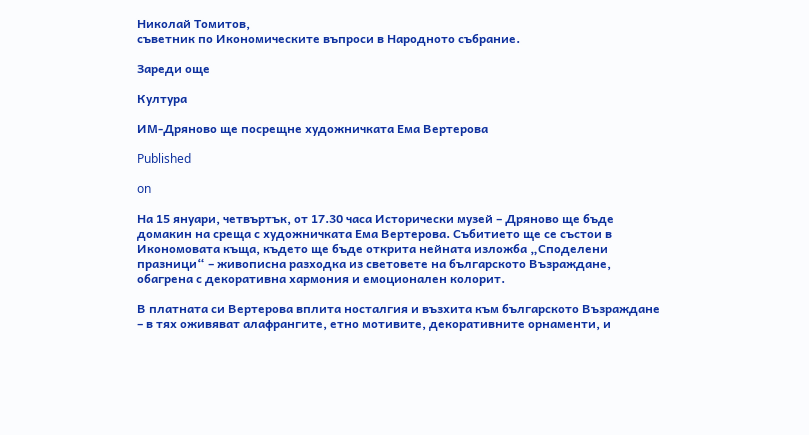Николай Томитов,
съветник по Икономическите въпроси в Народното събрание.

Зареди още

Култура

ИМ-Дряново ще посрещне художничката Ема Вертерова

Published

on

На 15 януари, четвъртък, от 17.30 часа Исторически музей – Дряново ще бъде домакин на среща с художничката Ема Вертерова. Събитието ще се състои в Икономовата къща, където ще бъде открита нейната изложба „Споделени празници“ – живописна разходка из световете на българското Възраждане, обагрена с декоративна хармония и емоционален колорит.

В платната си Вертерова вплита носталгия и възхита към българското Възраждане – в тях оживяват алафрангите, етно мотивите, декоративните орнаменти, и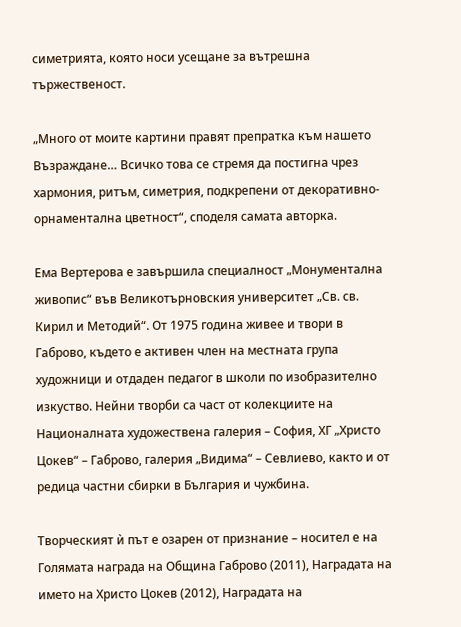симетрията, която носи усещане за вътрешна тържественост.

„Много от моите картини правят препратка към нашето Възраждане… Всичко това се стремя да постигна чрез хармония, ритъм, симетрия, подкрепени от декоративно-орнаментална цветност“, споделя самата авторка.

Ема Вертерова е завършила специалност „Монументална живопис“ във Великотърновския университет „Св. св. Кирил и Методий“. От 1975 година живее и твори в Габрово, където е активен член на местната група художници и отдаден педагог в школи по изобразително изкуство. Нейни творби са част от колекциите на Националната художествена галерия – София, ХГ „Христо Цокев“ – Габрово, галерия „Видима“ – Севлиево, както и от редица частни сбирки в България и чужбина.

Творческият ѝ път е озарен от признание – носител е на Голямата награда на Община Габрово (2011), Наградата на името на Христо Цокев (2012), Наградата на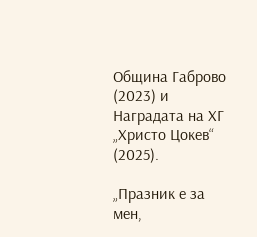Община Габрово (2023) и Наградата на ХГ „Христо Цокев“ (2025).

„Празник е за мен,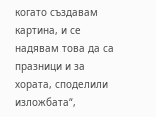когато създавам картина, и се надявам това да са празници и за хората, споделили изложбата“,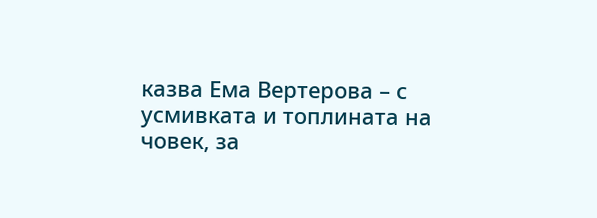казва Ема Вертерова – с усмивката и топлината на човек, за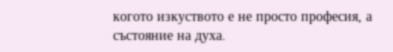когото изкуството е не просто професия, а състояние на духа.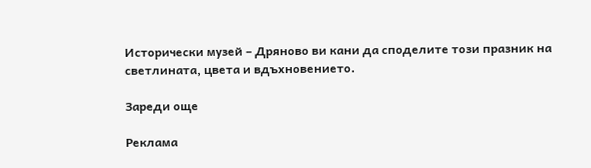Исторически музей – Дряново ви кани да споделите този празник на светлината, цвета и вдъхновението.

Зареди още

Реклама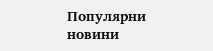Популярни новини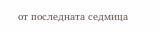от последната седмица